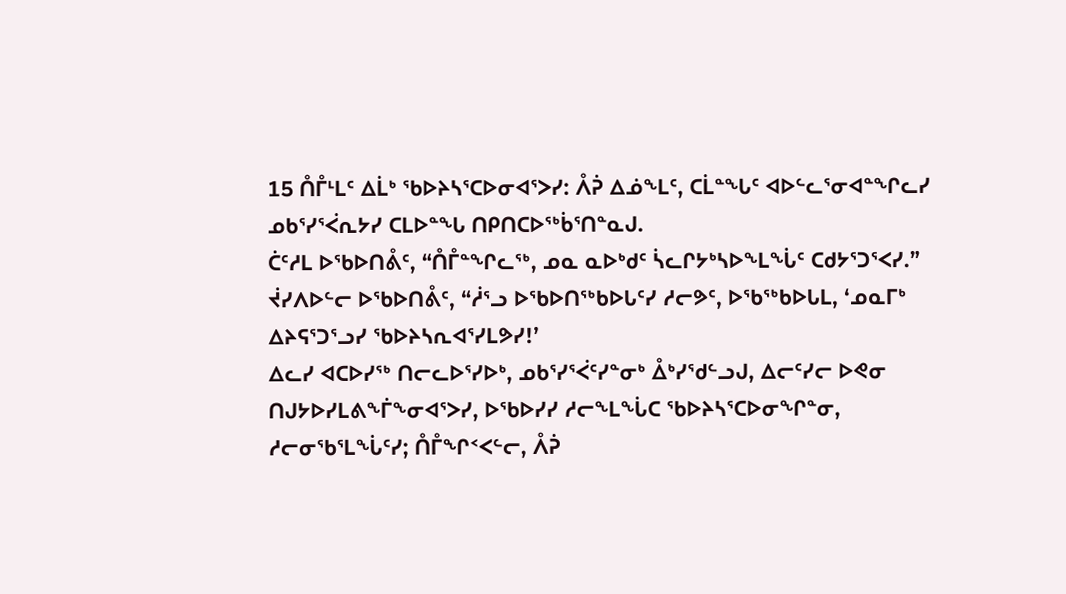15 ᑍᒤᒻᒪᑦ ᐃᒫᒃ ᖃᐅᔨᓴᕐᑕᐅᓂᐊᕐᐳᓯ: ᐰᕉ ᐃᓅᖕᒪᑦ, ᑕᒫᓐᖓᑦ ᐊᐅᓪᓚᕐᓂᐊᓐᖏᓚᓯ ᓄᑲᕐᓯᕐᐹᕆᔭᓯ ᑕᒪᐅᓐᖓ ᑎᑭᑎᑕᐅᖅᑳᕐᑎᓐᓇᒍ.
ᑖᑦᓱᒪ ᐅᖃᐅᑎᕔᑦ, “ᑍᒤᓐᖏᓚᖅ, ᓄᓇ ᓇᐅᒃᑯᑦ ᓵᓚᒋᔭᒃᓴᐅᖕᒪᖔᑦ ᑕᑯᔭᕐᑐᕐᐸᓯ.”
ᔫᓯᐱᐅᓪᓕ ᐅᖃᐅᑎᕔᑦ, “ᓲᕐᓗ ᐅᖃᐅᑎᖅᑲᐅᒐᑦᓯ ᓱᓕᕗᑦ, ᐅᖃᖅᑲᐅᒐᒪ, ‘ᓄᓇᒥᒃ ᐃᔨᕋᕐᑐᕐᓗᓯ ᖃᐅᔨᓴᕆᐊᕐᓯᒪᕗᓯ!’
ᐃᓚᓯ ᐊᑕᐅᓯᖅ ᑎᓕᓚᐅᕐᓯᐅᒃ, ᓄᑲᕐᓯᕐᐹᑦᓯᓐᓂᒃ ᐂᒃᓯᖁᓪᓗᒍ, ᐃᓕᑦᓯᓕ ᐅᕙᓂ ᑎᒍᔭᐅᓯᒪᕕᖕᒦᖕᓂᐊᕐᐳᓯ, ᐅᖃᐅᓯᓯ ᓱᓕᖕᒪᖔᑕ ᖃᐅᔨᓴᕐᑕᐅᓂᖏᓐᓂ, ᓱᓕᓂᖃᕐᒪᖔᑦᓯ; ᑍᒤᖏᑉᐸᓪᓕ, ᐰᕉ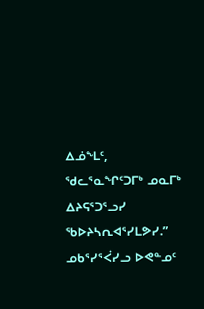ᐃᓅᖕᒪᑦ, ᖁᓚᕐᓇᖏᑦᑐᒥᒃ ᓄᓇᒥᒃ ᐃᔨᕋᕐᑐᕐᓗᓯ ᖃᐅᔨᓴᕆᐊᕐᓯᒪᕗᓯ.”
ᓄᑲᕐᓯᕐᐹᓯᓗ ᐅᕙᓐᓄᑦ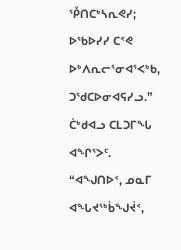ᕾᑎᑕᒃᓴᕆᕙᓯ; ᐅᖃᐅᓯᓯ ᑕᕝᕙ ᐅᒃᐱᕆᓕᕐᓂᐊᕐᐸᒃᑲ, ᑐᖁᑕᐅᓂᐊᕋᓯᓗ.” ᑖᒃᑯᐊᓗ ᑕᒪᑐᒥᖓ ᐊᖏᕐᐳᑦ.
“ᐊᖑᑎᐅᑉ, ᓄᓇᒥ ᐊᖓᔪᖅᑳᖑᔫᑉ,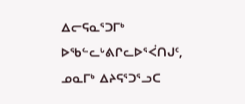ᐃᓕᕋᓇᕐᑐᒥᒃ ᐅᖃᓪᓚᒡᕕᒋᓚᐅᕐᐹᑎᒍᑦ, ᓄᓇᒥᒃ ᐃᔨᕋᕐᑐᕐᓗᑕ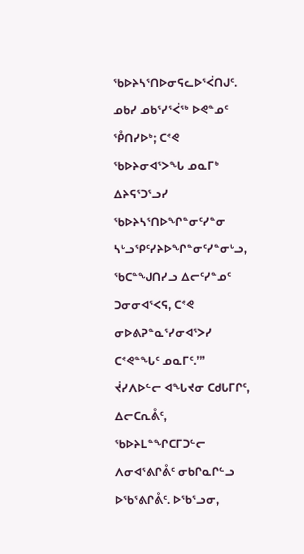ᖃᐅᔨᓴᕐᑎᐅᓂᕋᓚᐅᕐᐹᑎᒍᑦ.
ᓄᑲᓯ ᓄᑲᕐᓯᕐᐹᖅ ᐅᕙᓐᓄᑦ ᕾᑎᓯᐅᒃ; ᑕᕝᕙ ᖃᐅᔨᓂᐊᕐᐳᖓ ᓄᓇᒥᒃ ᐃᔨᕋᕐᑐᕐᓗᓯ ᖃᐅᔨᓴᕐᑎᐅᖏᓐᓂᑦᓯᓐᓂ ᓴᒡᓗᕿᑦᓯᔨᐅᖏᓐᓂᑦᓯᓐᓂᒡᓗ, ᖃᑕᓐᖑᑎᓯᓗ ᐃᓕᑦᓯᓐᓄᑦ ᑐᓂᓂᐊᕐᐸᕋ, ᑕᕝᕙ ᓂᐅᕕᕈᓐᓇᕐᓯᓂᐊᕐᐳᓯ ᑕᕝᕙᓐᖓᑦ ᓄᓇᒥᑦ.’”
ᔫᓯᐱᐅᓪᓕ ᐊᖓᔪᓂ ᑕᑯᒐᒥᒋᑦ, ᐃᓕᑕᕆᕔᑦ, ᖃᐅᔨᒪᓐᖏᑕᒥᑐᓪᓕ ᐱᓂᐊᕐᕕᒋᕔᑦ ᓂᑲᒋᓇᒋᓪᓗ ᐅᖃᕐᕕᒋᕔᑦ. ᐅᖃᕐᓗᓂ,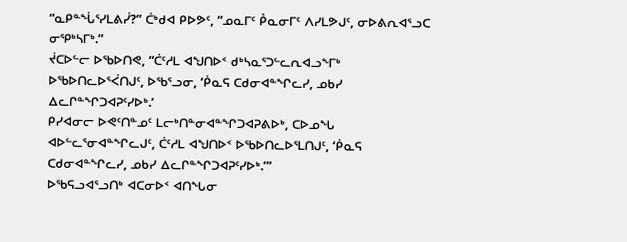“ᓇᑭᓐᖔᕐᓯᒪᕕᓰ?” ᑖᒃᑯᐊ ᑭᐅᕗᑦ, “ᓄᓇᒥᑦ ᑬᓇᓂᒥᑦ ᐱᓯᒪᕗᒍᑦ, ᓂᐅᕕᕆᐊᕐᓗᑕ ᓂᕿᒃᓴᒥᒃ.”
ᔫᑕᐅᓪᓕ ᐅᖃᐅᑎᕙ, “ᑖᑦᓱᒪ ᐊᖑᑎᐅᑉ ᑯᒃᓴᓇᕐᑐᓪᓚᕆᐊᓗᖕᒥᒃ ᐅᖃᐅᑎᓚᐅᕐᐹᑎᒍᑦ, ᐅᖃᕐᓗᓂ, ‘ᑮᓇᕋ ᑕᑯᓂᐊᓐᖏᓚᓯ, ᓄᑲᓯ ᐃᓚᒋᓐᖏᑐᐊᕈᑦᓯᐅᒃ.’
ᑭᓯᐊᓂᓕ ᐅᕙᑦᑎᓐᓄᑦ ᒪᓕᒃᑎᓐᓂᐊᓐᖏᑐᐊᕈᕕᐅᒃ, ᑕᐅᓄᖓ ᐊᐅᓪᓚᕐᓂᐊᓐᖏᓚᒍᑦ, ᑖᑦᓱᒪ ᐊᖑᑎᐅᑉ ᐅᖃᐅᑎᓚᐅᕐᒪᑎᒍᑦ, ‘ᑮᓇᕋ ᑕᑯᓂᐊᓐᖏᓚᓯ, ᓄᑲᓯ ᐃᓚᒋᓐᖏᑐᐊᕈᑦᓯᐅᒃ.’”
ᐅᖃᕋᓗᐊᕐᓗᑎᒃ ᐊᑕᓂᐅᑉ ᐊᑎᖓᓂ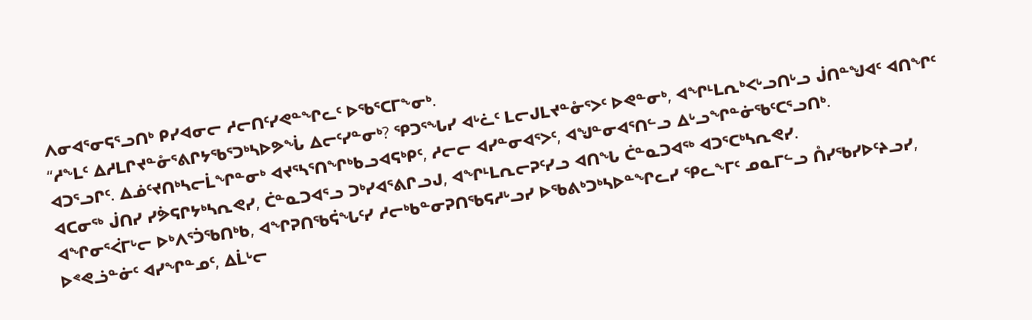ᐱᓂᐊᕐᓂᕋᕐᓗᑎᒃ ᑭᓯᐊᓂᓕ ᓱᓕᑎᑦᓯᕙᓐᖏᓚᑦ ᐅᖃᕐᑕᒥᖕᓂᒃ.
“ᓱᖕᒪᑦ ᐃᓱᒪᒋᔪᓐᓁᕐᕕᒋᔭᖃᕐᑐᒃᓴᐅᕗᖔ ᐃᓕᑦᓯᓐᓂᒃ? ᕿᑐᕐᖓᓯ ᐊᒡᓛᑦ ᒪᓕᒍᒪᔪᓐᓁᕐᐳᑦ ᐅᕙᓐᓂᒃ, ᐊᖏᒻᒪᕆᒃᐸᒡᓗᑎᒡᓗ ᒎᑎᓐᖑᐊᑦ ᐊᑎᖏᑦ ᐊᑐᕐᓗᒋᑦ. ᐃᓅᑦᔪᑎᒃᓴᓕᒫᖏᓐᓂᒃ ᐊᔪᕐᓴᕐᑎᖏᒃᑲᓗᐊᕋᒃᑭᑦ, ᓱᓕᓕ ᐊᓯᓐᓂᐊᕐᐳᑦ, ᐊᖑᓐᓂᐊᕐᑎᓪᓗ ᐃᒡᓗᖏᓐᓃᖃᑦᑕᕐᓗᑎᒃ.
ᐊᑕᓂᖅ ᒎᑎᓯ ᓯᕘᕋᒋᔭᒃᓴᕆᕙᓯ, ᑖᓐᓇᑐᐊᕐᓗ ᑐᒃᓯᐊᕐᕕᒋᓗᒍ, ᐊᖏᒻᒪᕆᓕᕈᑦᓯᓗ ᐊᑎᖓ ᑖᓐᓇᑐᐊᖅ ᐊᑐᕐᑕᒃᓴᕆᕙᓯ.
ᐊᖏᓂᕐᐹᒥᒡᓕ ᐅᒃᐱᕐᑑᖃᑎᒃᑲ, ᐊᖏᕈᑎᖃᕌᖓᑦᓯ ᓱᓕᒃᑲᓐᓂᕈᑎᖃᕋᓱᒡᓗᓯ ᐅᖃᕕᒃᑐᒃᓴᐅᓐᖏᓚᓯ ᕿᓚᖕᒥᑦ ᓄᓇᒥᓪᓗ ᑍᓯᖃᓯᐅᑦᔨᓗᓯ, ᐅᕝᕙᓘᓐᓃᑦ ᐊᓯᖏᓐᓄᑦ, ᐃᒫᒡᓕ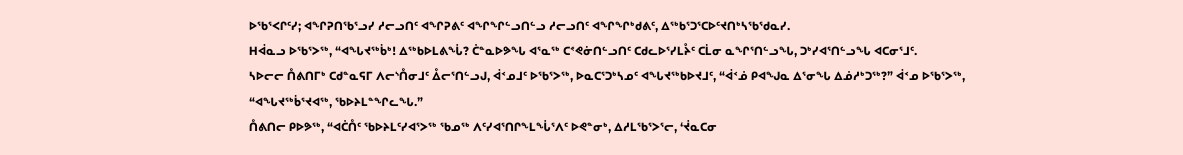ᐅᖃᕐᐸᒋᑦᓯ; ᐊᖏᕈᑎᖃᕐᓗᓯ ᓱᓕᓗᑎᑦ ᐊᖏᕈᕕᑦ ᐊᖏᖏᓪᓗᑎᓪᓗ ᓱᓕᓗᑎᑦ ᐊᖏᖏᒃᑯᕕᑦ, ᐃᖅᑲᕐᑐᕐᑕᐅᑦᔪᑎᒃᓴᖃᖁᓇᓯ.
ᕼᐋᓇᓗ ᐅᖃᕐᐳᖅ, “ᐊᖓᔪᖅᑳᒃ! ᐃᖅᑲᐅᒪᕕᖔ? ᑖᓐᓇᐅᕗᖓ ᐊᕐᓇᖅ ᑕᕝᕙᓃᑎᓪᓗᑎᑦ ᑕᑯᓚᐅᕐᓯᒪᔧᑦ ᑕᒫᓂ ᓇᖏᕐᑎᓪᓗᖓ, ᑐᒃᓯᐊᕐᑎᓪᓗᖓ ᐊᑕᓂᕐᒧᑦ.
ᓴᐅᓕᓕ ᑍᕕᑎᒥᒃ ᑕᑯᓐᓇᕋᒥ ᐱᓕᔅᑍᓂᒧᑦ ᐂᓕᕐᑎᓪᓗᒍ, ᐋᑉᓄᒧᑦ ᐅᖃᕐᐳᖅ, ᐅᓇᑕᕐᑐᒃᓴᓄᑦ ᐊᖓᔪᖅᑲᐅᔪᒧᑦ, “ᐋᑉᓅ ᑭᐊᖑᓇ ᐃᕐᓂᖓ ᐃᓅᓱᒃᑐᖅ?” ᐋᑉᓄ ᐅᖃᕐᐳᖅ, “ᐊᖓᔪᖅᑳᕐᔪᐊᖅ, ᖃᐅᔨᒪᓐᖏᓚᖓ.”
ᑍᕕᑎᓕ ᑭᐅᕗᖅ, “ᐊᑖᑍᑦ ᖃᐅᔨᒪᑦᓯᐊᕐᐳᖅ ᖃᓄᖅ ᐱᑦᓯᐊᕐᑎᒋᖕᒪᖔᕐᐱᑦ ᐅᕙᓐᓂᒃ, ᐃᓱᒪᖃᕐᐳᕐᓕ, ‘ᔫᓇᑕᓂ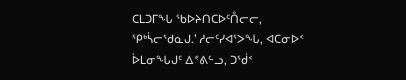ᑕᒪᑐᒥᖓ ᖃᐅᔨᑎᑕᐅᑦᑍᓕᓕ, ᕿᒃᓵᓕᖁᓇᒍ.’ ᓱᓕᑦᓯᐊᕐᐳᖓ, ᐊᑕᓂᐅᑉ ᐆᒪᓂᖓᒍᑦ ᐃᕝᕕᓪᓗ, ᑐᖂᑉ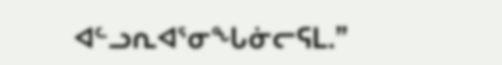ᐊᓪᓗᕆᐊᕐᓂᖓᓃᓕᕋᒪ.”